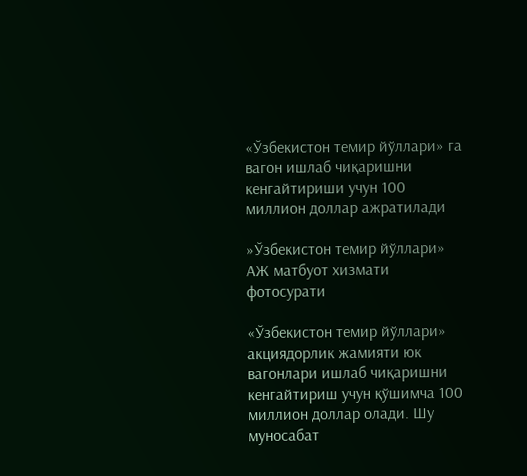«Ўзбекистон темир йўллари» га вагон ишлаб чиқаришни кенгайтириши учун 100 миллион доллар ажратилади

»Ўзбекистон темир йўллари» АЖ матбуот хизмати фотосурати

«Ўзбекистон темир йўллари» акциядорлик жамияти юк вагонлари ишлаб чиқаришни кенгайтириш учун қўшимча 100 миллион доллар олади. Шу муносабат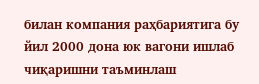билан компания раҳбариятига бу йил 2000 дона юк вагони ишлаб чиқаришни таъминлаш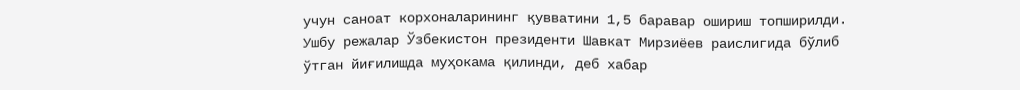учун саноат корхоналарининг қувватини 1,5 баравар ошириш топширилди. Ушбу режалар Ўзбекистон президенти Шавкат Мирзиёев раислигида бўлиб ўтган йиғилишда муҳокама қилинди, деб хабар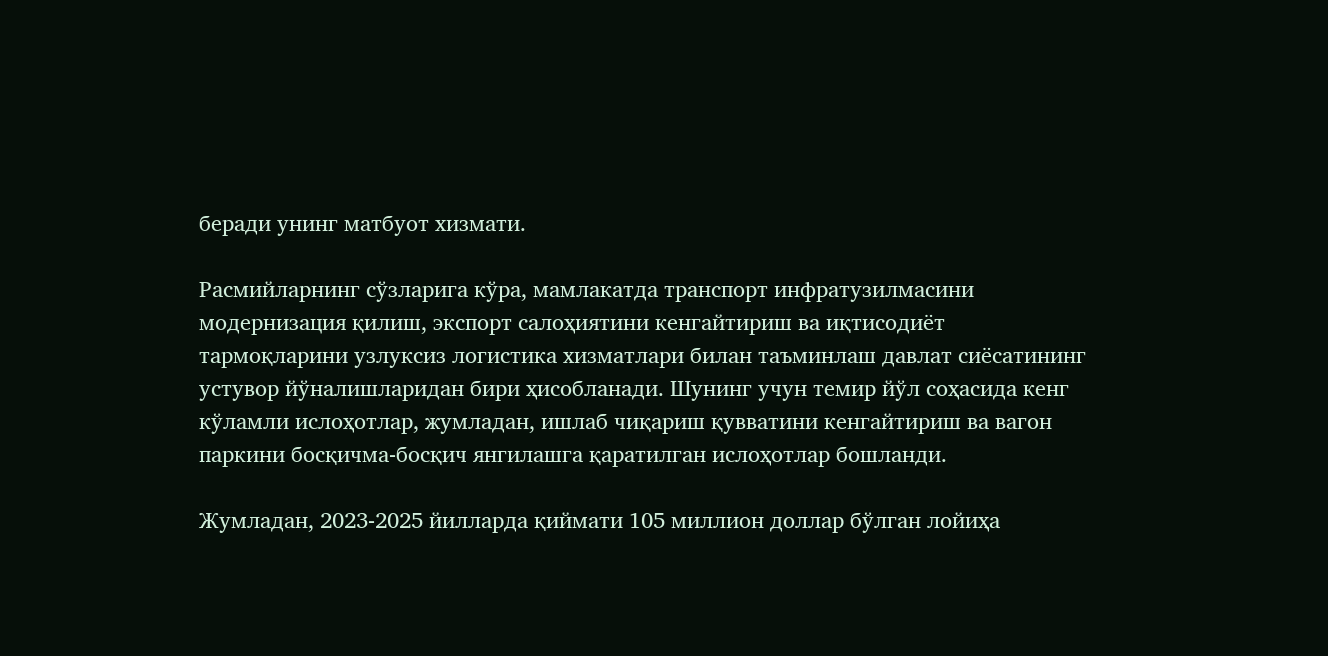беради унинг матбуот хизмати.

Расмийларнинг сўзларига кўра, мамлакатда транспорт инфратузилмасини модернизация қилиш, экспорт салоҳиятини кенгайтириш ва иқтисодиёт тармоқларини узлуксиз логистика хизматлари билан таъминлаш давлат сиёсатининг устувор йўналишларидан бири ҳисобланади. Шунинг учун темир йўл соҳасида кенг кўламли ислоҳотлар, жумладан, ишлаб чиқариш қувватини кенгайтириш ва вагон паркини босқичма-босқич янгилашга қаратилган ислоҳотлар бошланди.

Жумладан, 2023-2025 йилларда қиймати 105 миллион доллар бўлган лойиҳа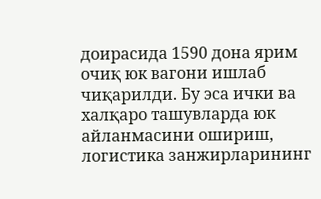доирасида 1590 дона ярим очиқ юк вагони ишлаб чиқарилди. Бу эса ички ва халқаро ташувларда юк айланмасини ошириш, логистика занжирларининг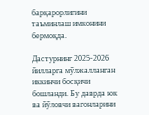барқарорлигини таъминлаш имконини бермоқда.

Дастурнинг 2025-2026 йилларга мўлжалланган иккинчи босқичи бошланди. Бу даврда юк ва йўловчи вагонларини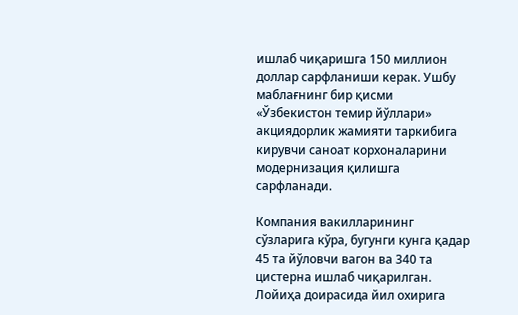ишлаб чиқаришга 150 миллион доллар сарфланиши керак. Ушбу маблағнинг бир қисми «Ўзбекистон темир йўллари» акциядорлик жамияти таркибига кирувчи саноат корхоналарини модернизация қилишга сарфланади.

Компания вакилларининг сўзларига кўра, бугунги кунга қадар 45 та йўловчи вагон ва 340 та цистерна ишлаб чиқарилган. Лойиҳа доирасида йил охирига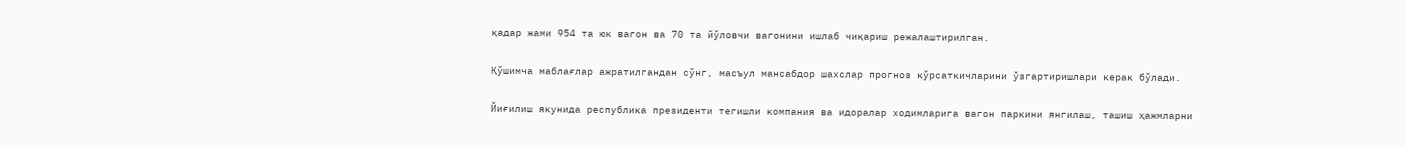қадар жами 954 та юк вагон ва 70 та йўловчи вагонини ишлаб чиқариш режалаштирилган.

Қўшимча маблағлар ажратилгандан сўнг, масъул мансабдор шахслар прогноз кўрсаткичларини ўзгартиришлари керак бўлади.

Йиғилиш якунида республика президенти тегишли компания ва идоралар ходимларига вагон паркини янгилаш, ташиш ҳажмларни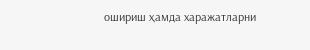ошириш ҳамда харажатларни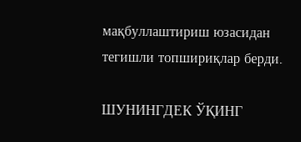мақбуллаштириш юзасидан тегишли топшириқлар берди.

ШУНИНГДЕК ЎҚИНГ